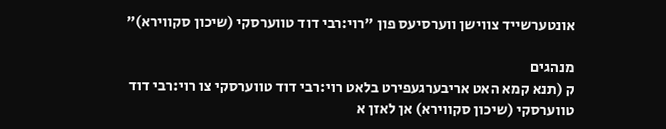אונטערשייד צווישן ווערסיעס פון "רוי:רבי דוד טווערסקי (שיכון סקווירא)"

מנהגים
ק (תנא קמא האט אריבערגעפירט בלאט רוי:רבי דוד טווערסקי צו רוי:רבי דוד טווערסקי (שיכון סקווירא) אן לאזן א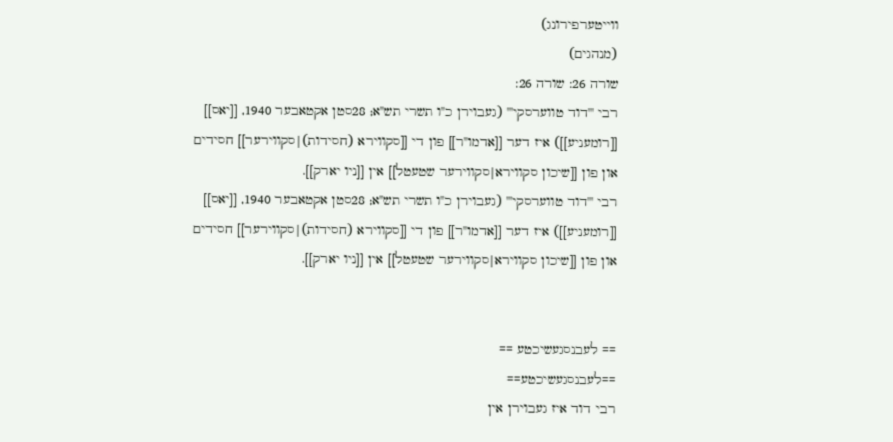ווייטערפירונג)
(מנהגים)
שורה 26: שורה 26:
רבי '''דוד טווערסקי''' (געבוירן כ"ו תשרי תש"א; 28סטן אקטאבער 1940, [[יאס]] [[רומעניע]]) איז דער [[אדמו"ר]] פון די [[סקווירא (חסידות)|סקווירער]] חסידים און פון [[שיכון סקווירא|סקווירער שטעטל]] אין [[ניו יארק]].
רבי '''דוד טווערסקי''' (געבוירן כ"ו תשרי תש"א; 28סטן אקטאבער 1940, [[יאס]] [[רומעניע]]) איז דער [[אדמו"ר]] פון די [[סקווירא (חסידות)|סקווירער]] חסידים און פון [[שיכון סקווירא|סקווירער שטעטל]] אין [[ניו יארק]].


== לעבנסגעשיכטע ==
==לעבנסגעשיכטע==
רבי דוד איז געבוירן אין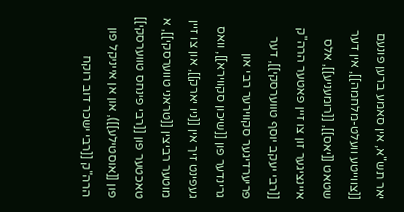יאר תש"א, אין סאמע ברען פונעם [[צווייטע וועלט-מלחמה]], אין דער שטאט [[יאס]], [[רומעניע]], אלס איינציגער זון צו זיין פאטער הרה"ק [[רבי יעקב יוסף טווערסקי]], דער פריערדיגער סקווירער רבי און גרינדער פון [[שיכון סקווירא]], וואס געפינט זיך אין [[ניו יארק]], און צו זיין מוטער רביצין [[טראני טווערסקי]], א טאכטער פון [[רבי פינחס טווערסקי]] פון [[אוסטילע]]), און אן אייניקל פון הרה"ק [[רבי ישכר דוב רוקח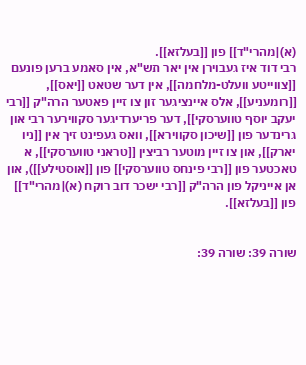(א)|מהרי"ד]] פון [[בעלזא]].
רבי דוד איז געבוירן אין יאר תש"א, אין סאמע ברען פונעם [[צווייטע וועלט-מלחמה]], אין דער שטאט [[יאס]], [[רומעניע]], אלס איינציגער זון צו זיין פאטער הרה"ק [[רבי יעקב יוסף טווערסקי]], דער פריערדיגער סקווירער רבי און גרינדער פון [[שיכון סקווירא]], וואס געפינט זיך אין [[ניו יארק]], און צו זיין מוטער רביצין [[טראני טווערסקי]], א טאכטער פון [[רבי פינחס טווערסקי]] פון [[אוסטילע]]), און אן אייניקל פון הרה"ק [[רבי ישכר דוב רוקח (א)|מהרי"ד]] פון [[בעלזא]].


שורה 39: שורה 39: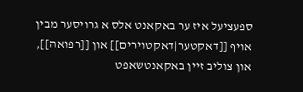ספעציעל איז ער באקאנט אלס א גרויסער מבין אויף [[דאקטער|דאקטוירים]] און [[רפואה]], און צוליב זיין באקאנטשאפט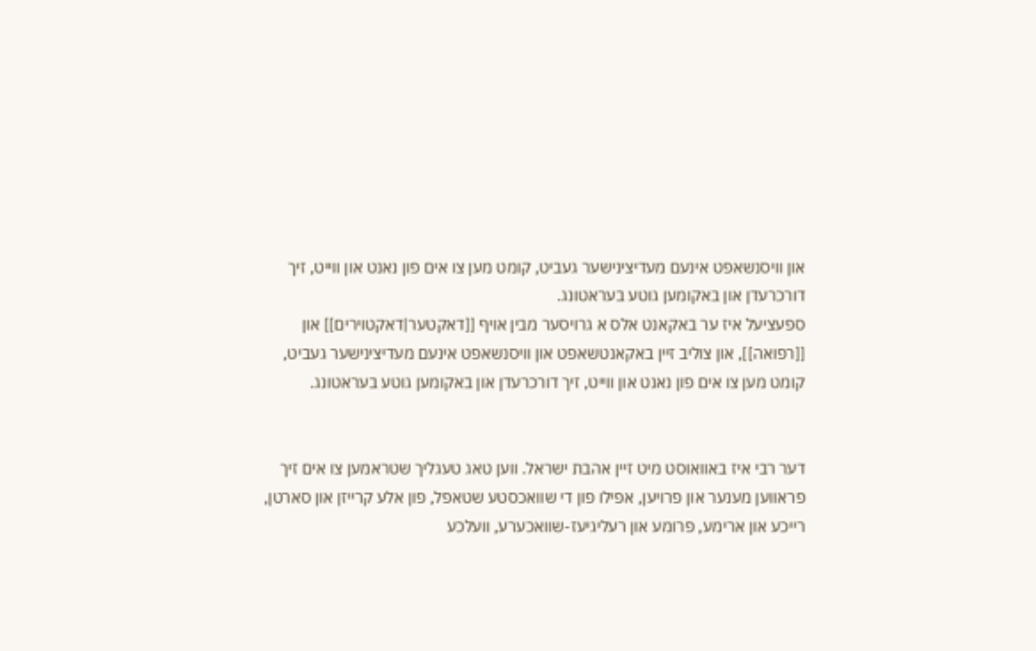און וויסנשאפט אינעם מעדיצינישער געביט, קומט מען צו אים פון נאנט און ווייט, זיך דורכרעדן און באקומען גוטע בעראטונג.
ספעציעל איז ער באקאנט אלס א גרויסער מבין אויף [[דאקטער|דאקטוירים]] און [[רפואה]], און צוליב זיין באקאנטשאפט און וויסנשאפט אינעם מעדיצינישער געביט, קומט מען צו אים פון נאנט און ווייט, זיך דורכרעדן און באקומען גוטע בעראטונג.


דער רבי איז באוואוסט מיט זיין אהבת ישראל. ווען טאג טעגליך שטראמען צו אים זיך פראווען מענער און פרויען, אפילו פון די שוואכסטע שטאפל, פון אלע קרייזן און סארטן, רייכע און ארימע, פרומע און רעליגיעז-שוואכערע, וועלכע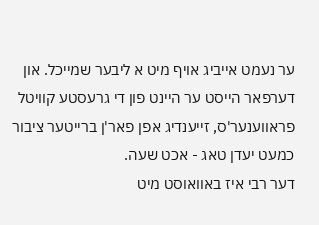ער נעמט אייביג אויף מיט א ליבער שמייכל. און דערפאר הייסט ער היינט פון די גרעסטע קוויטל פראווענער'ס, זייענדיג אפן פאר'ן ברייטער ציבור כמעט יעדן טאג - אכט שעה.
דער רבי איז באוואוסט מיט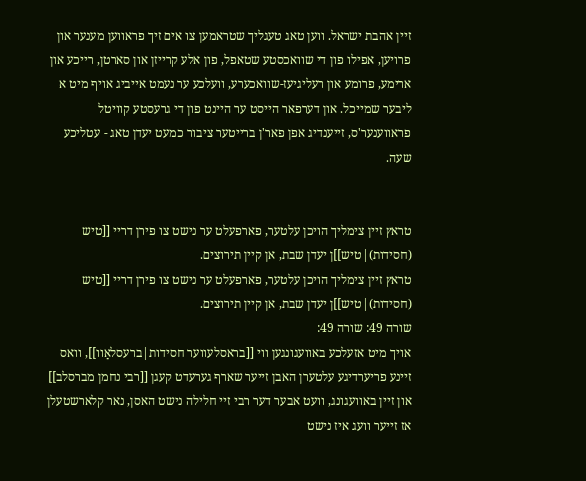זיין אהבת ישראל. ווען טאג טעגליך שטראמען צו אים זיך פראווען מענער און פרויען, אפילו פון די שוואכסטע שטאפל, פון אלע קרייזן און סארטן, רייכע און ארימע, פרומע און רעליגיעז-שוואכערע, וועלכע ער נעמט אייביג אויף מיט א ליבער שמייכל. און דערפאר הייסט ער היינט פון די גרעסטע קוויטל פראווענער'ס, זייענדיג אפן פאר'ן ברייטער ציבור כמעט יעדן טאג - עטליכע שעה.


טראץ זיין צימליך הויכן עלטער, פארפעלט ער נישט צו פירן דריי [[טיש (חסידות)|טיש]]ן יעדן שבת, אן קיין תירוצים.
טראץ זיין צימליך הויכן עלטער, פארפעלט ער נישט צו פירן דריי [[טיש (חסידות)|טיש]]ן יעדן שבת, אן קיין תירוצים.
שורה 49: שורה 49:
אויך מיט אזעלכע באוועגונגען ווי [[בראסלעווער חסידות|ברעסלאַוו]], וואס זיינע פריערדיגע עלטערן האבן זייער שארף גערעדט קעגן [[רבי נחמן מברסלב]] און זיין באוועגונג, וועט אבער דער רבי זיי חלילה נישט האסן, נאר קלארשטעלן אז זייער וועג איז נישט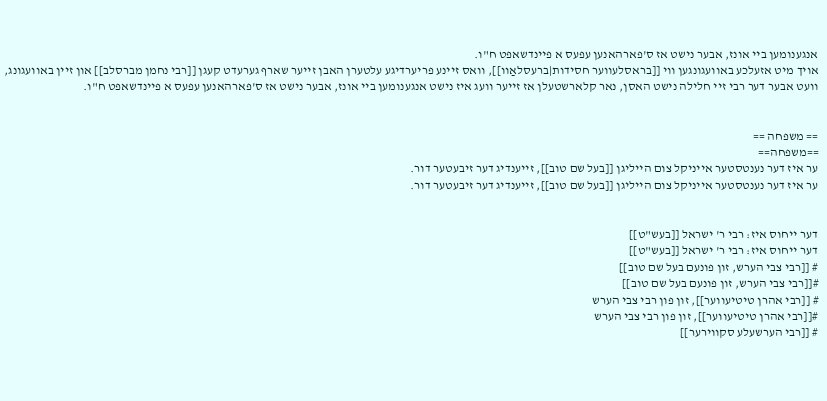אנגענומען ביי אונז, אבער נישט אז ס'פארהאנען עפעס א פיינדשאפט ח"ו.
אויך מיט אזעלכע באוועגונגען ווי [[בראסלעווער חסידות|ברעסלאַוו]], וואס זיינע פריערדיגע עלטערן האבן זייער שארף גערעדט קעגן [[רבי נחמן מברסלב]] און זיין באוועגונג, וועט אבער דער רבי זיי חלילה נישט האסן, נאר קלארשטעלן אז זייער וועג איז נישט אנגענומען ביי אונז, אבער נישט אז ס'פארהאנען עפעס א פיינדשאפט ח"ו.


== משפחה ==
==משפחה==
ער איז דער נענטסטער אייניקל צום הייליגן [[בעל שם טוב]], זייענדיג דער זיבעטער דור.
ער איז דער נענטסטער אייניקל צום הייליגן [[בעל שם טוב]], זייענדיג דער זיבעטער דור.


דער ייחוס איז: רבי ר' ישראל [[בעש"ט]]
דער ייחוס איז: רבי ר' ישראל [[בעש"ט]]
# [[רבי צבי הערש, זון פונעם בעל שם טוב]]
#[[רבי צבי הערש, זון פונעם בעל שם טוב]]
# [[רבי אהרן טיטיעווער]], זון פון רבי צבי הערש
#[[רבי אהרן טיטיעווער]], זון פון רבי צבי הערש
# [[רבי הערשעלע סקווירער]]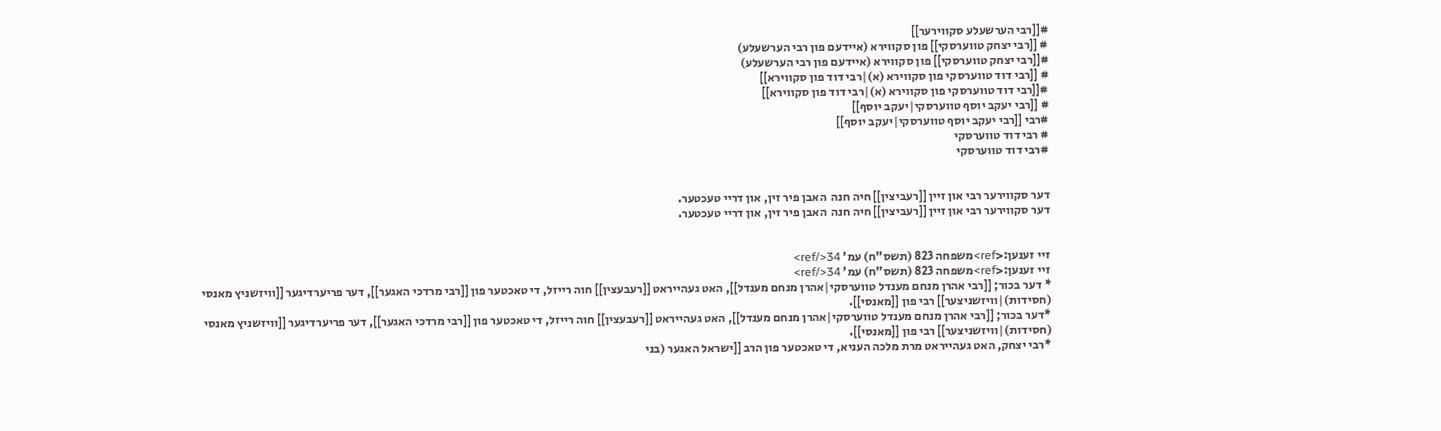#[[רבי הערשעלע סקווירער]]
# [[רבי יצחק טווערסקי]] פון סקווירא (איידעם פון רבי הערשעלע)
#[[רבי יצחק טווערסקי]] פון סקווירא (איידעם פון רבי הערשעלע)
# [[רבי דוד טווערסקי פון סקווירא (א)|רבי דוד פון סקווירא]]
#[[רבי דוד טווערסקי פון סקווירא (א)|רבי דוד פון סקווירא]]
# [[רבי יעקב יוסף טווערסקי|יעקב יוסף]]
#רבי [[רבי יעקב יוסף טווערסקי|יעקב יוסף]]
# רבי דוד טווערסקי
#רבי דוד טווערסקי


דער סקווירער רבי און זיין [[רעביצין]] חיה חנה  האבן פיר זין, און דריי טעכטער.
דער סקווירער רבי און זיין [[רעביצין]] חיה חנה  האבן פיר זין, און דריי טעכטער.


זיי זענען:<ref>משפחה 823 (תשס"ח) עמ' 34</ref>
זיי זענען:<ref>משפחה 823 (תשס"ח) עמ' 34</ref>
* דער בכור; [[רבי אהרן מנחם מענדל טווערסקי|אהרן מנחם מענדל]], האט געהייראט [[רעבעצין]] חוה רייזל, די טאכטער פון [[רבי מרדכי האגער]], דער פריערדיגער [[וויזשניץ מאנסי (חסידות)|וויזשניצער]] רבי פון [[מאנסי]].
*דער בכור; [[רבי אהרן מנחם מענדל טווערסקי|אהרן מנחם מענדל]], האט געהייראט [[רעבעצין]] חוה רייזל, די טאכטער פון [[רבי מרדכי האגער]], דער פריערדיגער [[וויזשניץ מאנסי (חסידות)|וויזשניצער]] רבי פון [[מאנסי]].
*רבי יצחק, האט געהייראט מרת מלכה העניא, די טאכטער פון הרב [[ישראל האגער (בני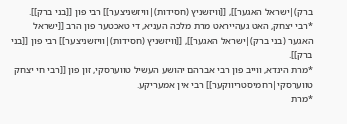ברק)|ישראל האגער]], [[וויזשניץ (חסידות)|וויזשניצער]] רבי פון [[בני ברק]].
*רבי יצחק, האט געהייראט מרת מלכה העניא, די טאכטער פון הרב [[ישראל האגער (בני ברק)|ישראל האגער]], [[וויזשניץ (חסידות)|וויזשניצער]] רבי פון [[בני ברק]].
*מרת הינדא, ווייב פון רבי אברהם יהושע העשיל טווערסקי, זון פון [[רבי חי יצחק טווערסקי|רחמיסטריווקער]] רבי אין אמעריקע.
*מרת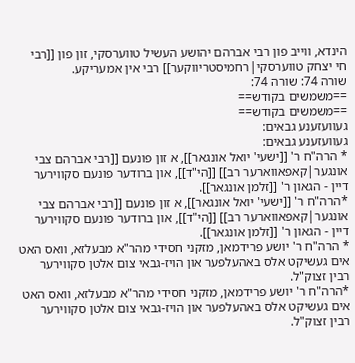הינדא, ווייב פון רבי אברהם יהושע העשיל טווערסקי, זון פון [[רבי חי יצחק טווערסקי|רחמיסטריווקער]] רבי אין אמעריקע.
שורה 74: שורה 74:
==משמשים בקודש==
==משמשים בקודש==
געוועזענע גבאים:
געוועזענע גבאים:
* הרה"ח ר' [[ישעי' יואל אונגאר]], א זון פונעם [[רבי אברהם צבי אונגער|קאפאווארער רב]] [[הי"ד]], און ברודער פונעם סקווירער דיין - הגאון ר' [[זלמן אונגאר]].
*הרה"ח ר' [[ישעי' יואל אונגאר]], א זון פונעם [[רבי אברהם צבי אונגער|קאפאווארער רב]] [[הי"ד]], און ברודער פונעם סקווירער דיין - הגאון ר' [[זלמן אונגאר]].
* הרה"ח ר' יושע פרידמאן, מזקני חסידי מהר"א מבעלזא, וואס האט אים געשיקט אלס באהעלפער און הויז-גבאי צום אלטן סקווירער רבין זצוק"ל.
*הרה"ח ר' יושע פרידמאן, מזקני חסידי מהר"א מבעלזא, וואס האט אים געשיקט אלס באהעלפער און הויז-גבאי צום אלטן סקווירער רבין זצוק"ל.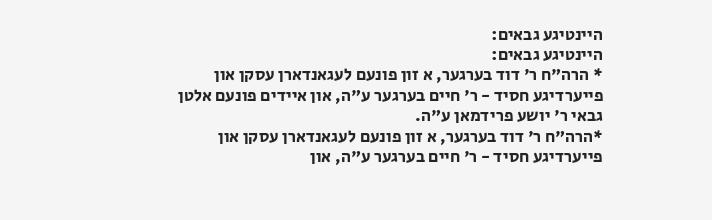היינטיגע גבאים:
היינטיגע גבאים:
* הרה"ח ר' דוד בערגער, א זון פונעם לעגאנדארן עסקן און פייערדיגע חסיד - ר' חיים בערגער ע"ה, און איידים פונעם אלטן גבאי ר' יושע פרידמאן ע"ה.
*הרה"ח ר' דוד בערגער, א זון פונעם לעגאנדארן עסקן און פייערדיגע חסיד - ר' חיים בערגער ע"ה, און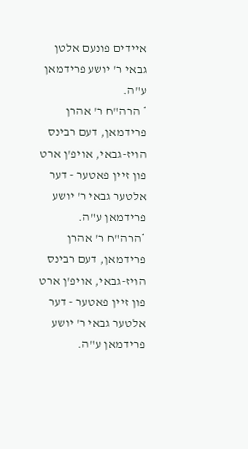איידים פונעם אלטן גבאי ר' יושע פרידמאן ע"ה.
* הרה"ח ר' אהרן פרידמאן, דעם רבינס הויז-גבאי, אויפ'ן ארט פון זיין פאטער - דער אלטער גבאי ר' יושע פרידמאן ע"ה.
*הרה"ח ר' אהרן פרידמאן, דעם רבינס הויז-גבאי, אויפ'ן ארט פון זיין פאטער - דער אלטער גבאי ר' יושע פרידמאן ע"ה.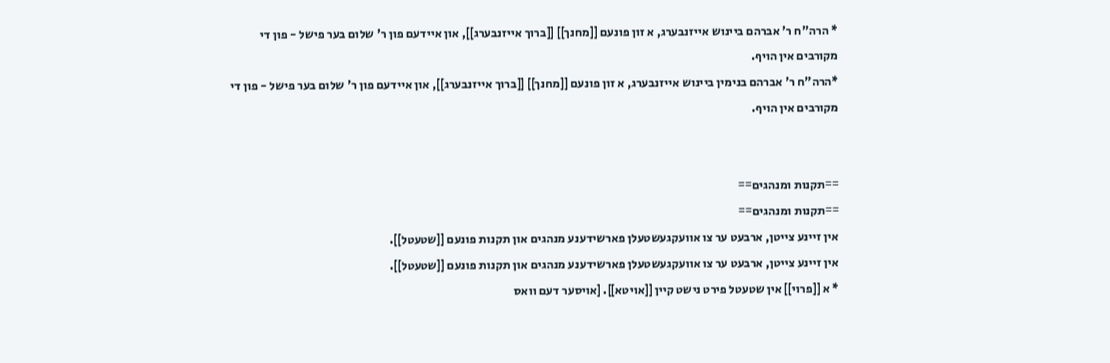* הרה"ח ר' אברהם ביינוש אייזנבערג, א זון פונעם [[מחנך]] [[ברוך אייזנבערג]], און איידעם פון ר' שלום בער פישל - פון די מקורבים אין הויף.
*הרה"ח ר' אברהם בנימין ביינוש אייזנבערג, א זון פונעם [[מחנך]] [[ברוך אייזנבערג]], און איידעם פון ר' שלום בער פישל - פון די מקורבים אין הויף.


==תקנות ומנהגים==
==תקנות ומנהגים==
אין זיינע צייטן, ארבעט ער צו אוועקגעשטעלן פארשידענע מנהגים און תקנות פונעם [[שטעטל]].
אין זיינע צייטן, ארבעט ער צו אוועקגעשטעלן פארשידענע מנהגים און תקנות פונעם [[שטעטל]].
* א [[פרוי]] אין שטעטל פירט נישט קיין [[אויטא]]. [אויסער דעם וואס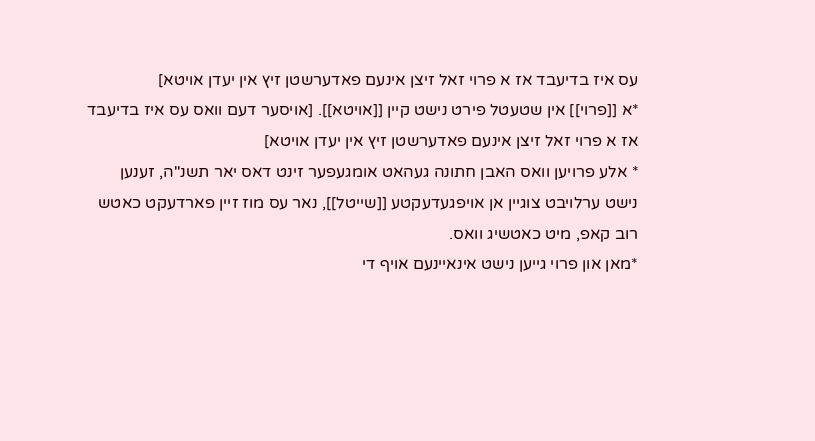עס איז בדיעבד אז א פרוי זאל זיצן אינעם פאדערשטן זיץ אין יעדן אויטא]
*א [[פרוי]] אין שטעטל פירט נישט קיין [[אויטא]]. [אויסער דעם וואס עס איז בדיעבד אז א פרוי זאל זיצן אינעם פאדערשטן זיץ אין יעדן אויטא]
* אלע פרויען וואס האבן חתונה געהאט אומגעפער זינט דאס יאר תשנ"ה, זענען נישט ערלויבט צוגיין אן אויפגעדעקטע [[שייטל]], נאר עס מוז זיין פארדעקט כאטש רוב קאפ, מיט כאטשיג וואס.
*מאן און פרוי גייען נישט אינאיינעם אויף די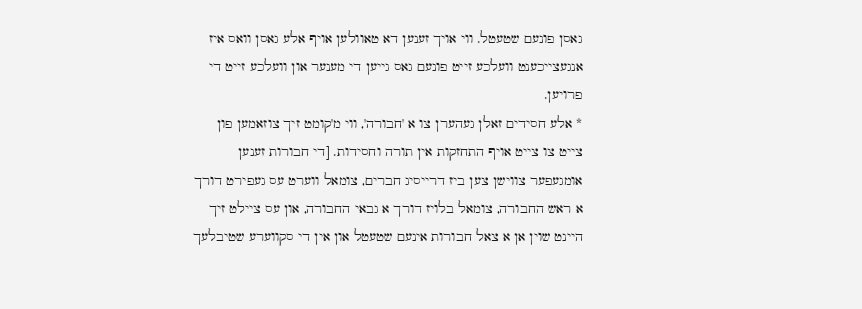גאסן פונעם שטעטל. ווי אויך זענען דא טאוולען אויף אלע גאסן וואס איז אנגעצייכענט וועלכע זייט פונעם גאס גייען די מענער און וועלכע זייט די פרויען.
* אלע חסידים זאלן געהערן צו א 'חבורה', ווי מ'קומט זיך צוזאמען פון צייט צו צייט אויף התחזקות אין תורה וחסידות. [די חבורות זענען אומגעפער צווישן צען ביז דרייסיג חברים, צומאל ווערט עס געפירט דורך א ראש החבורה, צומאל בלויז דורך א גבאי החבורה, און עס ציילט זיך היינט שוין אן א צאל חבורות אינעם שטעטל און אין די סקווערע שטיבלעך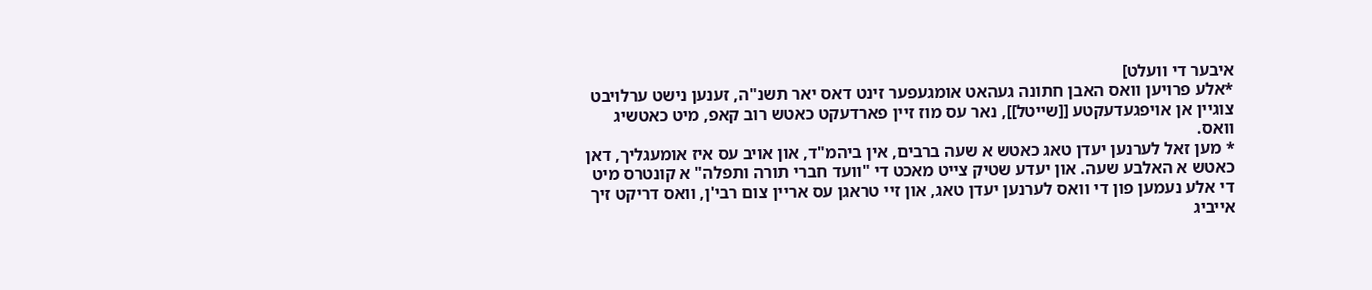איבער די וועלט]
*אלע פרויען וואס האבן חתונה געהאט אומגעפער זינט דאס יאר תשנ"ה, זענען נישט ערלויבט צוגיין אן אויפגעדעקטע [[שייטל]], נאר עס מוז זיין פארדעקט כאטש רוב קאפ, מיט כאטשיג וואס.
* מען זאל לערנען יעדן טאג כאטש א שעה ברבים, אין ביהמ"ד, און אויב עס איז אומעגליך, דאן כאטש א האלבע שעה. און יעדע שטיק צייט מאכט די "וועד חברי תורה ותפלה" א קונטרס מיט די אלע נעמען פון די וואס לערנען יעדן טאג, און זיי טראגן עס אריין צום רבי'ן, וואס דריקט זיך אייביג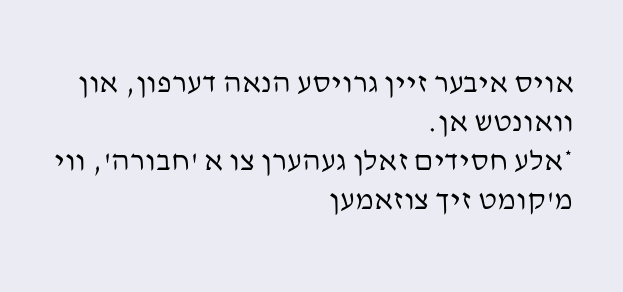אויס איבער זיין גרויסע הנאה דערפון, און וואונטש אן.
*אלע חסידים זאלן געהערן צו א 'חבורה', ווי מ'קומט זיך צוזאמען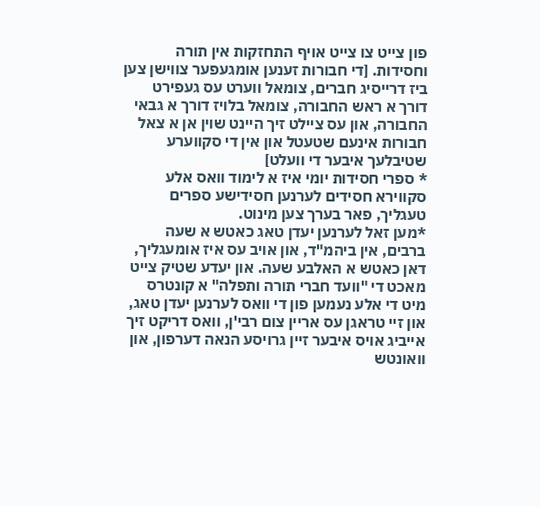פון צייט צו צייט אויף התחזקות אין תורה וחסידות. [די חבורות זענען אומגעפער צווישן צען ביז דרייסיג חברים, צומאל ווערט עס געפירט דורך א ראש החבורה, צומאל בלויז דורך א גבאי החבורה, און עס ציילט זיך היינט שוין אן א צאל חבורות אינעם שטעטל און אין די סקווערע שטיבלעך איבער די וועלט]
* ספרי חסידות יומי איז א לימוד וואס אלע סקווירא חסידים לערנען חסידישע ספרים טעגליך, פאר בערך צען מינוט.
*מען זאל לערנען יעדן טאג כאטש א שעה ברבים, אין ביהמ"ד, און אויב עס איז אומעגליך, דאן כאטש א האלבע שעה. און יעדע שטיק צייט מאכט די "וועד חברי תורה ותפלה" א קונטרס מיט די אלע נעמען פון די וואס לערנען יעדן טאג, און זיי טראגן עס אריין צום רבי'ן, וואס דריקט זיך אייביג אויס איבער זיין גרויסע הנאה דערפון, און וואונטש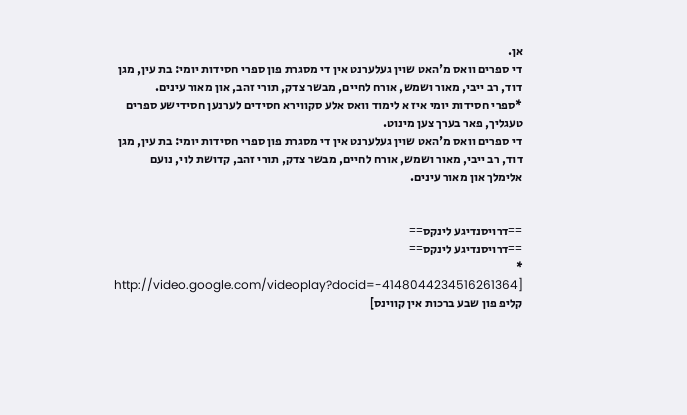אן.
די ספרים וואס מ'האט שוין געלערנט אין די מסגרת פון ספרי חסידות יומי: בת עין, מגן דוד, רב ייבי, מאור ושמש, אורח לחיים, מבשר צדק, תורי זהב, און מאור עינים.
*ספרי חסידות יומי איז א לימוד וואס אלע סקווירא חסידים לערנען חסידישע ספרים טעגליך, פאר בערך צען מינוט.
די ספרים וואס מ'האט שוין געלערנט אין די מסגרת פון ספרי חסידות יומי: בת עין, מגן דוד, רב ייבי, מאור ושמש, אורח לחיים, מבשר צדק, תורי זהב, קדושת לוי, נועם אלימלך און מאור עינים.


==דרויסנדיגע לינקס==
==דרויסנדיגע לינקס==
* [http://video.google.com/videoplay?docid=-4148044234516261364 קליפ פון שבע ברכות אין קווינס]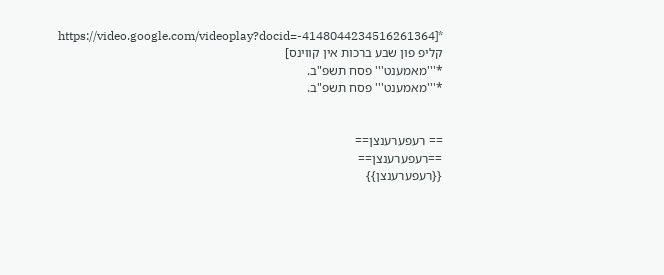*[https://video.google.com/videoplay?docid=-4148044234516261364 קליפ פון שבע ברכות אין קווינס]
*'''מאמענט''' פסח תשפ"ב.
*'''מאמענט''' פסח תשפ"ב.


== רעפערענצן==
==רעפערענצן==
{{רעפערענצן}}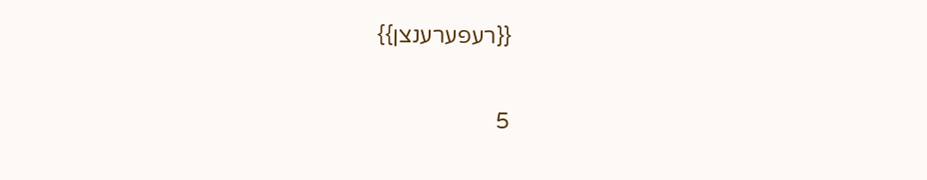{{רעפערענצן}}


5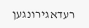רעדאגירונגען